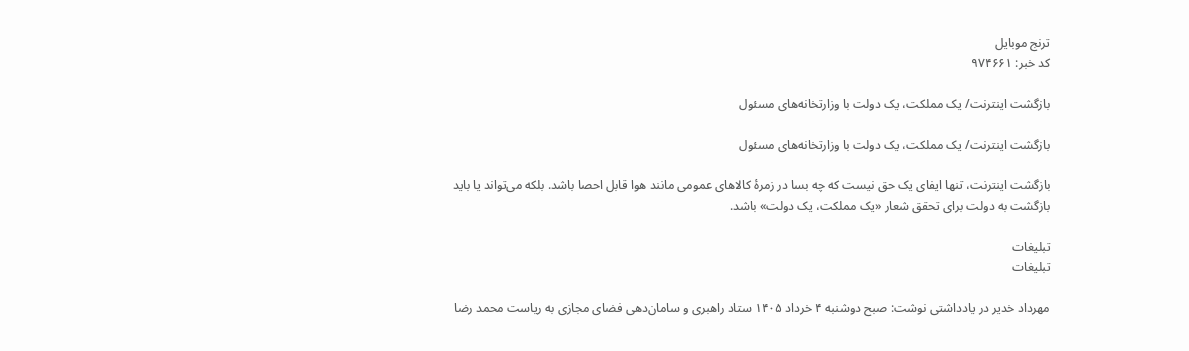ترنج موبایل
کد خبر: ۹۷۴۶۶۱

بازگشت اینترنت/ یک مملکت، یک دولت با وزارتخانه‌های مسئول

بازگشت اینترنت/ یک مملکت، یک دولت با وزارتخانه‌های مسئول

بازگشت اینترنت، تنها ایفای یک حق نیست که چه بسا در زمرۀ کالاهای عمومی مانند هوا قابل احصا باشد. بلکه می‌تواند یا باید بازگشت به دولت برای تحقق شعار «یک مملکت، یک دولت» باشد.

تبلیغات
تبلیغات

مهرداد خدیر در یادداشتی نوشت: صبح دوشنبه ۴ خرداد ۱۴۰۵ ستاد راهبری و سامان‌دهی فضای مجازی به ریاست محمد رضا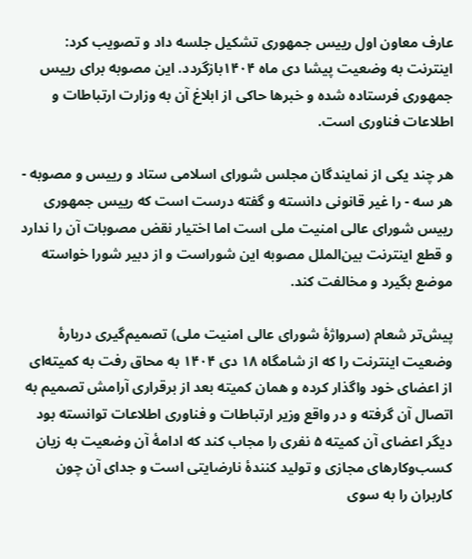عارف معاون اول رییس جمهوری تشکیل جلسه داد و تصویب کرد: اینترنت به وضعیت پیشا دی ماه ۱۴۰۴بازگردد. این مصوبه برای رییس جمهوری فرستاده شده و خبرها حاکی از ابلاغ آن به وزارت ارتباطات و اطلاعات فناوری است.

هر چند یکی از نمایندگان مجلس شورای اسلامی ستاد و رییس و مصوبه - هر سه - را غیر قانونی دانسته و گفته درست است که رییس جمهوری رییس شورای عالی امنیت ملی است اما اختیار نقض مصوبات آن را ندارد و قطع اینترنت بین‌الملل مصوبه این شوراست و از دبیر شورا خواسته موضع بگیرد و مخالفت کند.

پیش‌تر شعام (سرواژۀ شورای عالی امنیت ملی) تصمیم‌گیری دربارۀ وضعیت اینترنت را که از شامگاه ۱۸ دی ۱۴۰۴ به محاق رفت به کمیته‌ای از اعضای خود واگذار کرده و همان کمیته بعد از برقراری آرامش تصمیم به اتصال آن گرفته و در واقع وزیر ارتباطات و فناوری اطلاعات توانسته بود دیگر اعضای آن کمیته ۵ نفری را مجاب کند که ادامۀ آن وضعیت به زیان کسب‌وکارهای مجازی و تولید کنندۀ نارضایتی است و جدای آن چون کاربران را به سوی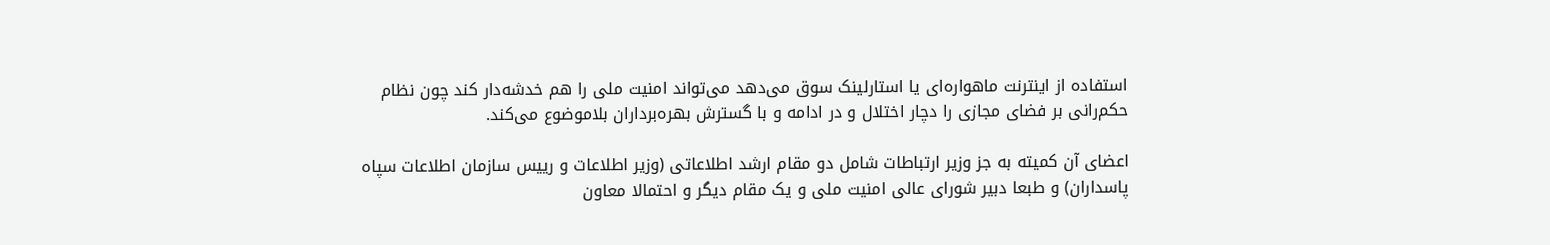استفاده از اینترنت ماهواره‌ای یا استارلینک سوق می‌دهد می‌تواند امنیت ملی را هم خدشه‌دار کند چون نظام حکم‌رانی بر فضای مجازی را دچار اختلال و در ادامه و با گسترش بهره‌برداران بلاموضوع می‌کند.

اعضای آن کمیته به جز وزیر ارتباطات شامل دو مقام ارشد اطلاعاتی (وزیر اطلاعات و رییس سازمان اطلاعات سپاه پاسداران) و طبعا دبیر شورای عالی امنیت ملی و یک مقام دیگر و احتمالا معاون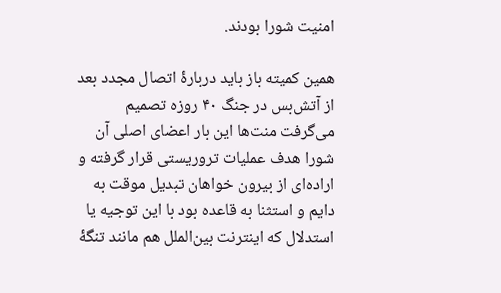امنیت شورا بودند.

همین کمیته باز باید دربارۀ اتصال مجدد بعد از آتش‌بس در جنگ ۴۰ روزه تصمیم می‌گرفت منت‌ها این بار اعضای اصلی آن شورا هدف عملیات تروریستی قرار گرفته و اراده‌ای از بیرون خواهان تبدیل موقت به دایم و استثنا به قاعده بود با این توجیه یا استدلال که اینترنت بین‌الملل هم مانند تنگۀ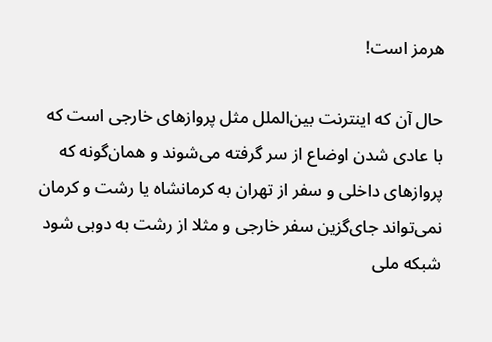هرمز است!

حال آن که اینترنت بین‌الملل مثل پروازهای خارجی است که با عادی شدن اوضاع از سر گرفته می‌شوند و همان‌گونه که پروازهای داخلی و سفر از تهران به کرمانشاه یا رشت و کرمان نمی‌تواند جای‌گزین سفر خارجی و مثلا از رشت به دوبی شود شبکه ملی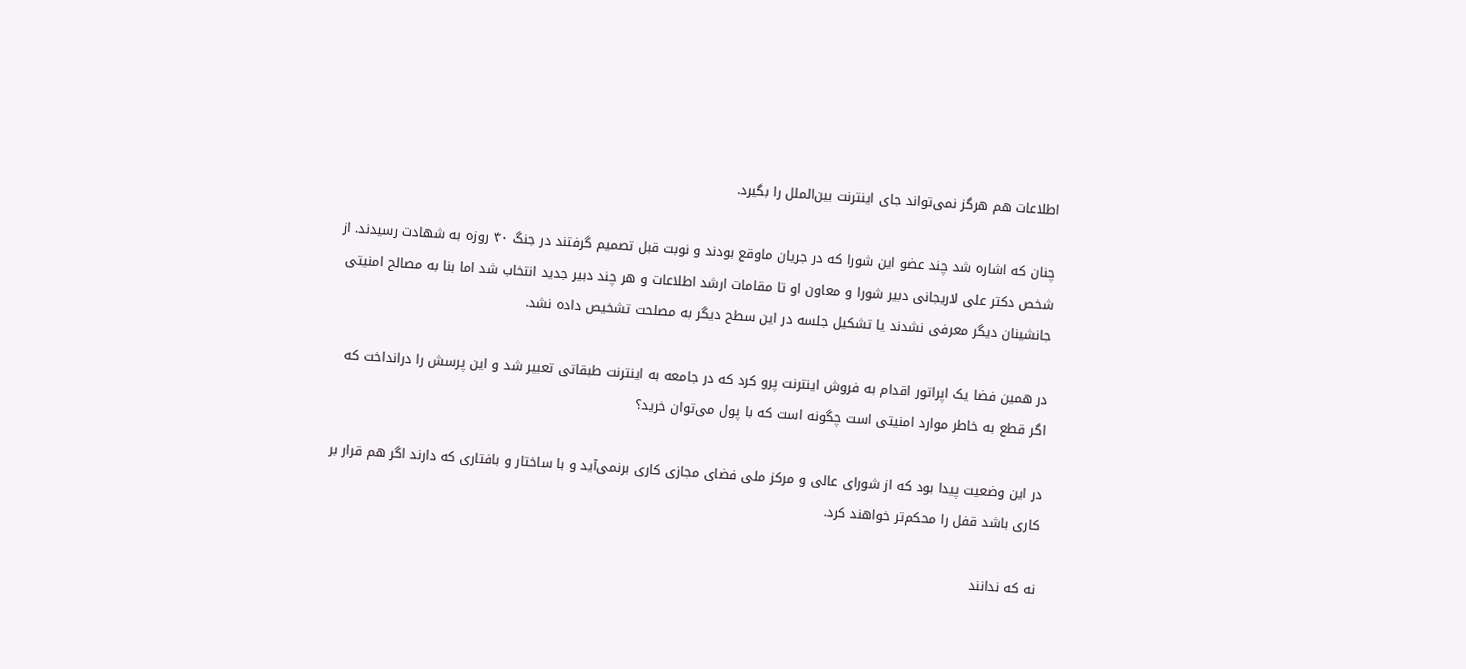اطلاعات هم هرگز نمی‌تواند جای اینترنت بین‌الملل را بگیرد.

چنان که اشاره شد چند عضو این شورا که در جریان ماوقع بودند و نوبت قبل تصمیم گرفتند در جنگ ۴۰ روزه به شهادت رسیدند. از شخص دکتر علی لاریجانی دبیر شورا و معاون او تا مقامات ارشد اطلاعات و هر چند دبیر جدید انتخاب شد اما بنا به مصالح امنیتی جانشینان دیگر معرفی نشدند یا تشکیل جلسه در این سطح دیگر به مصلحت تشخیص داده نشد.

در همین فضا یک اپراتور اقدام به فروش اینترنت پرو کرد که در جامعه به اینترنت طبقاتی تعبیر شد و این پرسش را درانداخت که اگر قطع به خاطر موارد امنیتی است چگونه است که با پول می‌توان خرید؟

در این وضعیت پیدا بود که از شورای عالی و مرکز ملی فضای مجازی کاری برنمی‌آید و با ساختار و بافتاری که دارند اگر هم قرار بر کاری باشد قفل را محکم‌تر خواهند کرد.

نه که ندانند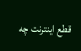قطع اینترنت چه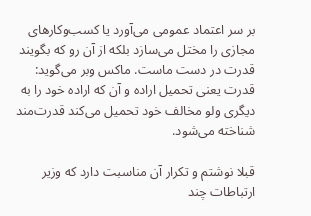بر سر اعتماد عمومی می‌آورد یا کسب‌وکارهای مجازی را مختل می‌سازد بلکه از آن رو که بگویند قدرت در دست ماست. ماکس وبر می‌گوید: قدرت یعنی تحمیل اراده و آن که اراده خود را به دیگری ولو مخالف خود تحمیل می‌کند قدرت‌مند شناخته می‌شود.

قبلا نوشتم و تکرار آن مناسبت دارد که وزیر ارتباطات چند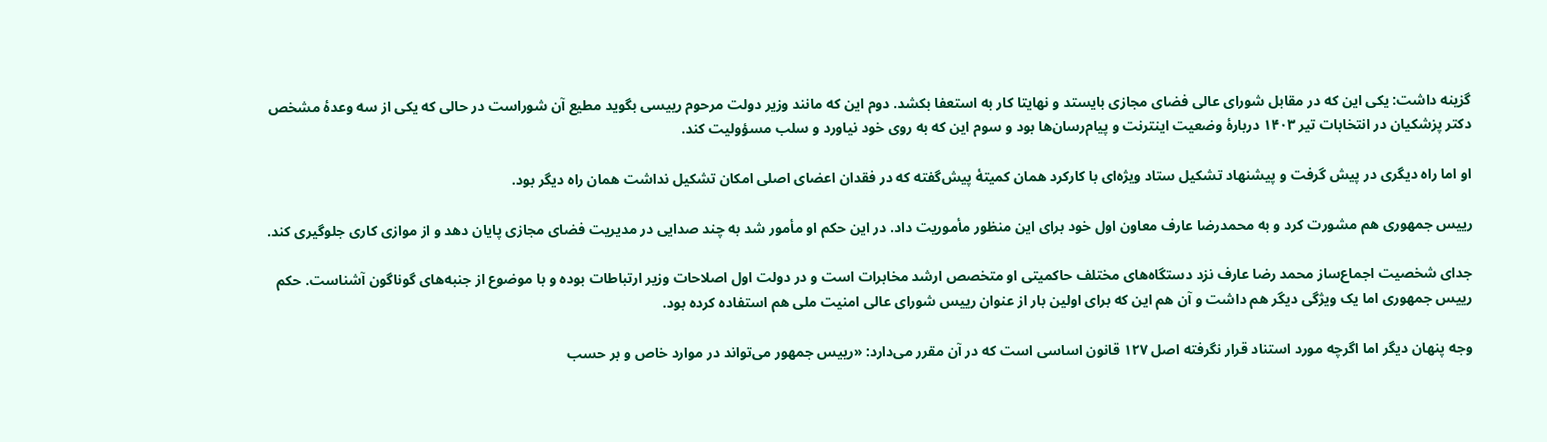گزینه داشت: یکی این که در مقابل شورای عالی فضای مجازی بایستد و نهایتا کار به استعفا بکشد. دوم این که مانند وزیر دولت مرحوم رییسی بگوید مطیع آن شوراست در حالی که یکی از سه وعدۀ مشخص دکتر پزشکیان در انتخابات تیر ۱۴۰۳ دربارۀ وضعیت اینترنت و پیام‌رسان‌ها بود و سوم این که به روی خود نیاورد و سلب مسؤولیت کند.

او اما راه دیگری در پیش گرفت و پیشنهاد تشکیل ستاد ویژه‌ای با کارکرد همان کمیتۀ پیش‌گفته که در فقدان اعضای اصلی امکان تشکیل نداشت همان راه دیگر بود.

رییس جمهوری هم مشورت کرد و به محمدرضا عارف معاون اول خود برای این منظور مأموریت داد. در این حکم او مأمور شد به چند صدایی در مدیریت فضای مجازی پایان دهد و از موازی کاری جلوگیری کند.

جدای شخصیت اجماع‌ساز محمد رضا عارف نزد دستگاه‌های مختلف حاکمیتی او متخصص ارشد مخابرات است و در دولت اول اصلاحات وزیر ارتباطات بوده و با موضوع از جنبه‌های گوناگون آشناست. حکم رییس جمهوری اما یک ویژگی دیگر هم داشت و آن هم این که برای اولین بار از عنوان رییس شورای عالی امنیت ملی هم استفاده کرده بود.

وجه پنهان دیگر اما اگرچه مورد استناد قرار نگرفته اصل ۱۲۷ قانون اساسی است که در آن مقرر می‌دارد: «رییس جمهور می‌تواند در موارد خاص و بر حسب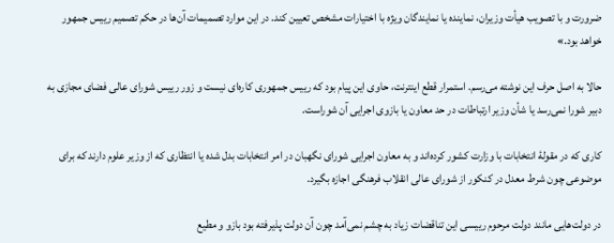ضرورت و با تصویب هیأت وزیران، نماینده یا نمایندگان ویژه با اختیارات مشخص تعیین کند. در این موارد تصمیمات آن‌ها در حکم تصمیم رییس جمهور خواهد بود.»

حالا به اصل حرف این نوشته می‌رسم. استمرار قطع اینترنت، حاوی این پیام بود که رییس جمهوری کاره‌ای نیست و زور رییس شورای عالی فضای مجازی به دبیر شورا نمی‌رسد یا شأن وزیر ارتباطات در حد معاون یا بازوی اجرایی آن شوراست.

کاری که در مقولۀ انتخابات با وزارت کشور کرده‌اند و به معاون اجرایی شورای نگهبان در امر انتخابات بدل شده یا انتظاری که از وزیر علوم دارند که برای موضوعی چون شرط معدل در کنکور از شورای عالی انقلاب فرهنگی اجازه بگیرد.

در دولت‌هایی مانند دولت مرحوم رییسی این تناقضات زیاد به چشم نمی‌آمد چون آن دولت پذیرفته بود بازو و مطیع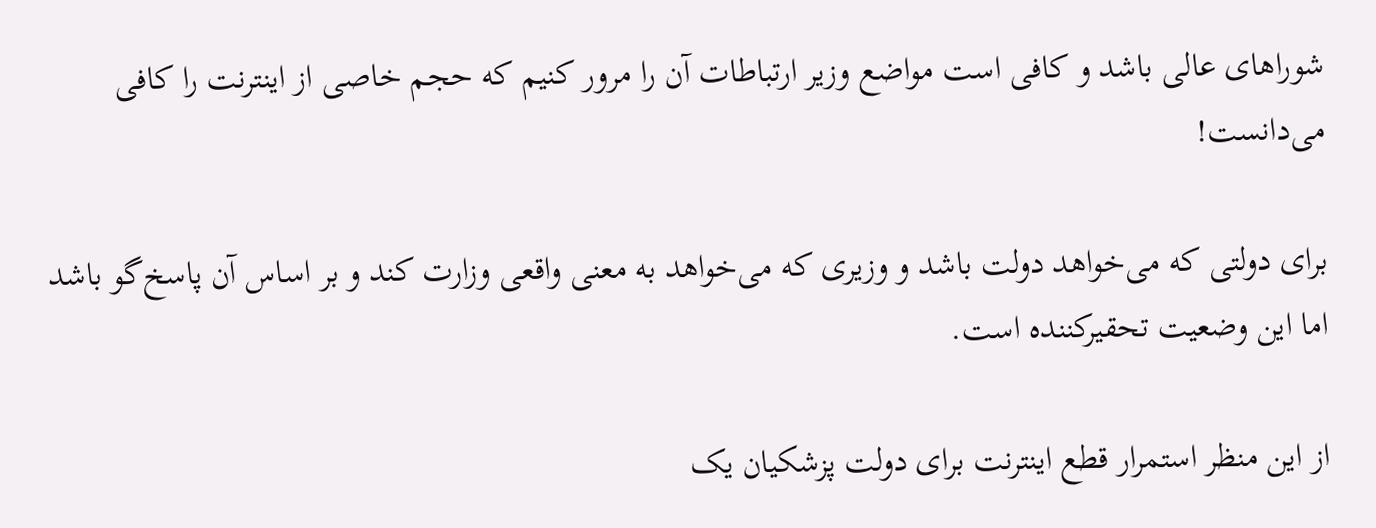شوراهای عالی باشد و کافی است مواضع وزیر ارتباطات آن را مرور کنیم که حجم خاصی از اینترنت را کافی می‌دانست!

برای دولتی که می‌خواهد دولت باشد و وزیری که می‌خواهد به معنی واقعی وزارت کند و بر اساس آن پاسخ‌گو باشد اما این وضعیت تحقیرکننده است.

از این منظر استمرار قطع اینترنت برای دولت پزشکیان یک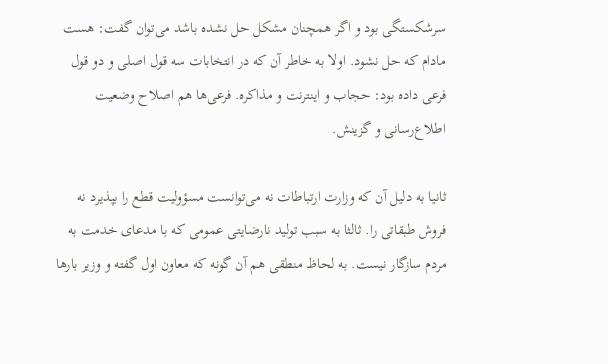سرشکستگی بود و اگر همچنان مشکل حل نشده باشد می‌توان گفت: هست مادام که حل نشود. اولا به خاطر آن که در انتخابات سه قول اصلی و دو قول فرعی داده بود: حجاب و اینترنت و مذاکره. فرعی‌ها هم اصلاح وضعیت اطلاع‌رسانی و گزینش.

ثانیا به دلیل آن که وزارت ارتباطات نه می‌توانست مسؤولیت قطع را بپذیرد نه فروش طبقاتی را. ثالثا به سبب تولید نارضایتی عمومی که با مدعای خدمت به مردم سازگار نیست. به لحاظ منطقی هم آن گونه که معاون اول گفته و وزیر بارها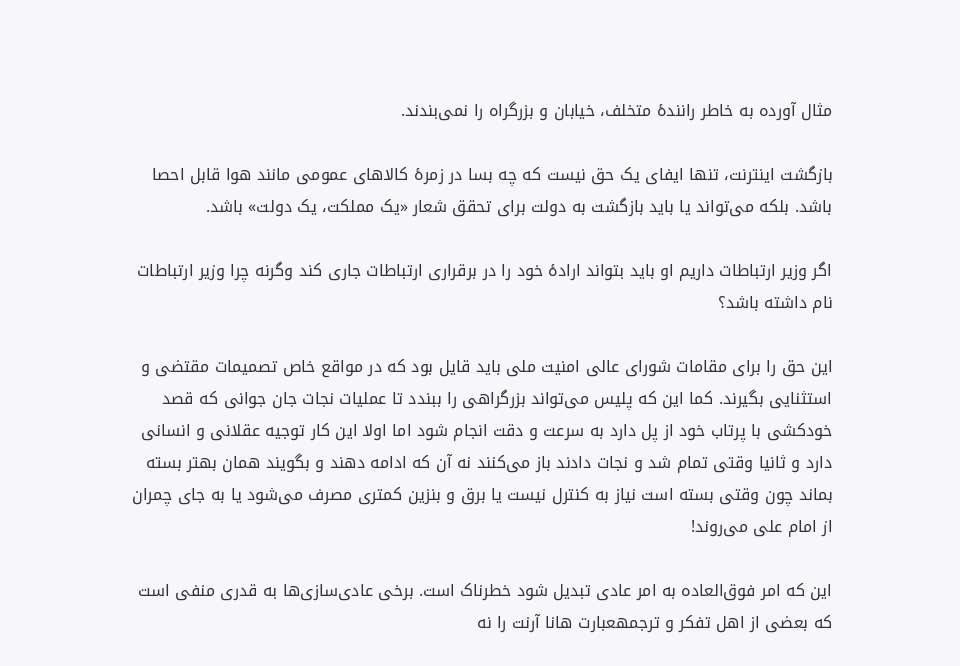مثال آورده به خاطر رانندۀ متخلف، خیابان و بزرگراه را نمی‌بندند.

بازگشت اینترنت، تنها ایفای یک حق نیست که چه بسا در زمرۀ کالاهای عمومی مانند هوا قابل احصا باشد. بلکه می‌تواند یا باید بازگشت به دولت برای تحقق شعار «یک مملکت، یک دولت» باشد.

اگر وزیر ارتباطات داریم او باید بتواند ارادۀ خود را در برقراری ارتباطات جاری کند وگرنه چرا وزیر ارتباطات نام داشته باشد؟

این حق را برای مقامات شورای عالی امنیت ملی باید قایل بود که در مواقع خاص تصمیمات مقتضی و استثنایی بگیرند. کما این که پلیس می‌تواند بزرگراهی را ببندد تا عملیات نجات جان جوانی که قصد خودکشی با پرتاب خود از پل دارد به سرعت و دقت انجام شود اما اولا این کار توجیه عقلانی و انسانی دارد و ثانیا وقتی تمام شد و نجات دادند باز می‌کنند نه آن که ادامه دهند و بگویند همان بهتر بسته بماند چون وقتی بسته است نیاز به کنترل نیست یا برق و بنزین کمتری مصرف می‌شود یا به جای چمران از امام علی می‌روند!

این که امر فوق‌العاده به امر عادی تبدیل شود خطرناک است. برخی عادی‌سازی‌ها به قدری منفی است که بعضی از اهل تفکر و ترجمهعبارت هانا آرنت را نه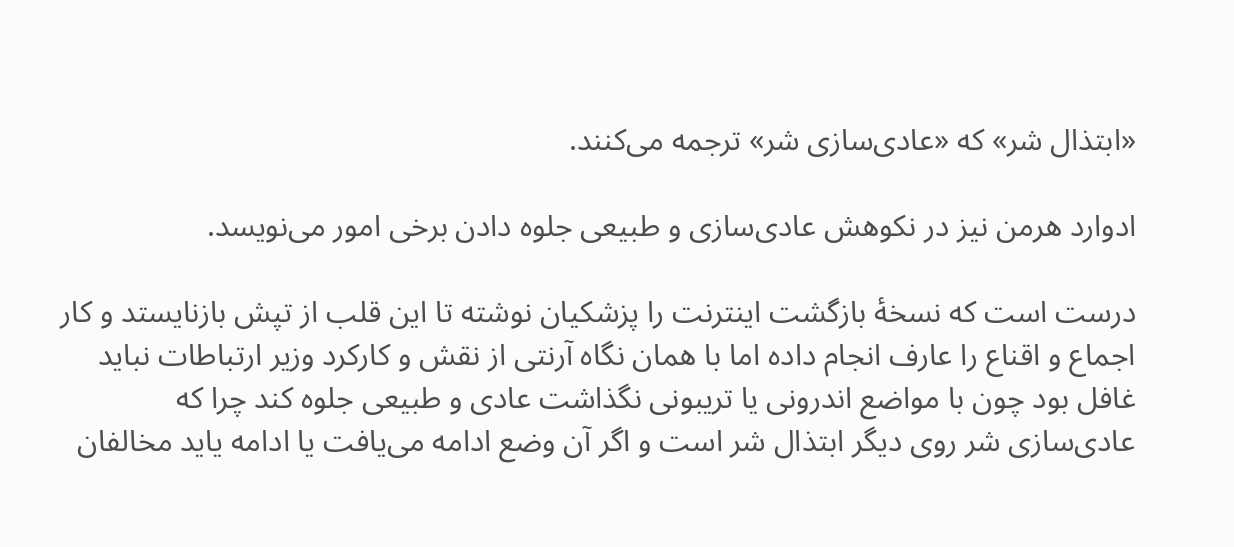«ابتذال شر» که «عادی‌سازی شر» ترجمه می‌کنند.

ادوارد هرمن نیز در نکوهش عادی‌سازی و طبیعی جلوه دادن برخی امور می‌نویسد.

درست است که نسخۀ بازگشت اینترنت را پزشکیان نوشته تا این قلب از تپش بازنایستد و کار اجماع و اقناع را عارف انجام داده اما با همان نگاه آرنتی از نقش و کارکرد وزیر ارتباطات نباید غافل بود چون با مواضع اندرونی یا تریبونی نگذاشت عادی و طبیعی جلوه کند چرا که عادی‌سازی شر روی دیگر ابتذال شر است و اگر آن وضع ادامه می‌یافت یا ادامه یاید مخالفان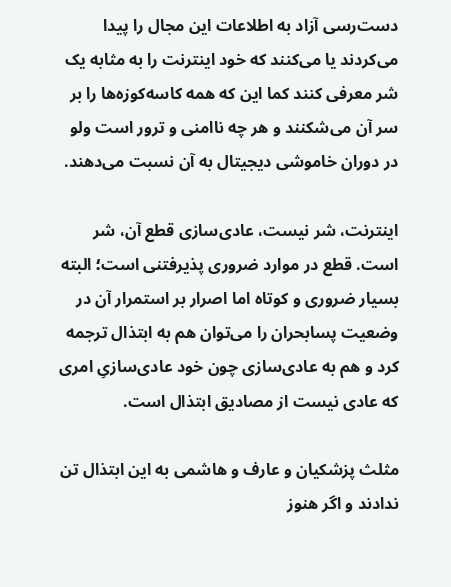دست‌رسی آزاد به اطلاعات این مجال را پیدا می‌کردند یا می‌کنند که خود اینترنت را به مثابه یک شر معرفی کنند کما این که همه کاسه‌کوزه‌ها را بر سر آن می‌شکنند و هر چه ناامنی و ترور است ولو در دوران خاموشی دیجیتال به آن نسبت می‌دهند.

اینترنت، شر نیست، عادی‌سازی قطع آن، شر است. قطع در موارد ضروری پذیرفتنی است؛ البته بسیار ضروری و کوتاه اما اصرار بر استمرار آن در وضعیت پسابحران را می‌توان هم به ابتذال ترجمه کرد و هم به عادی‌سازی چون خود عادی‌سازیِ امری که عادی نیست از مصادیق ابتذال است.

مثلث پزشکیان و عارف و هاشمی به این ابتذال تن ندادند و اگر هنوز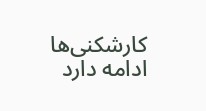کارشکنی‌ها ادامه دارد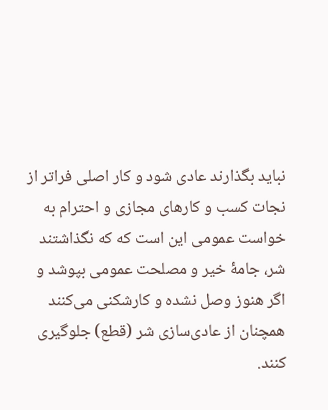نباید بگذارند عادی شود و کار اصلی فراتر از نجات کسب و کارهای مجازی و احترام به خواست عمومی این است که که نگذاشتند شر، جامۀ خیر و مصلحت عمومی بپوشد و اگر هنوز وصل نشده و کارشکنی می‌کنند همچنان از عادی‌سازی شر (قطع) جلوگیری کنند.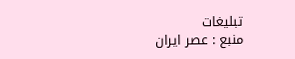تبلیغات
منبع : عصر ایران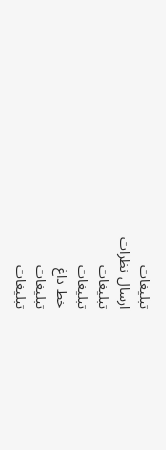تبلیغات
ارسال نظرات
تبلیغات
تبلیغات
خط داغ
تبلیغات
تبلیغات